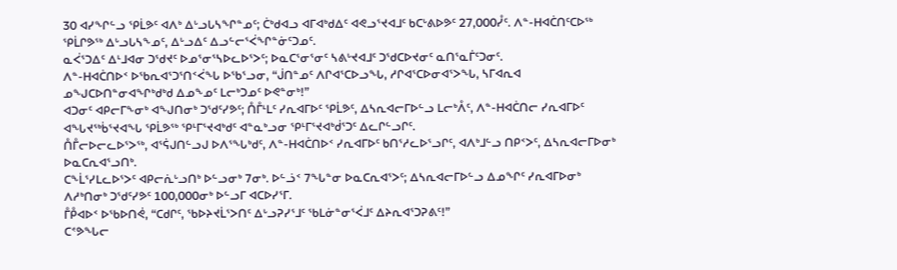30 ᐊᓯᖏᓪᓗ ᕿᒫᕗᑦ ᐊᐱᒃ ᐃᒡᓗᒐᓴᖏᓐᓄᑦ; ᑖᒃᑯᐊᓗ ᐊᒥᐊᒃᑯᐃᑦ ᐊᕙᓗᕐᔪᐊᒧᑦ ᑲᑕᒡᕕᐅᕗᑦ 27,000ᓮᑦ. ᐱᓐ-ᕼᐊᑖᑎᑦᑕᐅᖅ ᕿᒫᒋᕗᖅ ᐃᒡᓗᒐᓴᖕᓄᑦ, ᐃᒡᓗᐃᑦ ᐃᓗᓪᓕᕐᐹᖏᓐᓃᑦᑐᓄᑦ.
ᓇᐹᕐᑐᐃᑦ ᐃᒻᒧᐊᓂ ᑐᖁᔪᑦ ᐅᓄᕐᓂᕐᓴᐅᓚᐅᕐᐳᑦ; ᐅᓇᑕᕐᓂᕐᓂᑦ ᓴᕕᒡᔪᐊᒧᑦ ᑐᖁᑕᐅᔪᓂᑦ ᓇᑎᕐᓇᒦᑦᑐᓂᑦ.
ᐱᓐ-ᕼᐊᑖᑎᐅᑉ ᐅᖃᕆᐊᕐᑐᕐᑎᑉᐹᖓ ᐅᖃᕐᓗᓂ, “ᒎᑎᓐᓄᑦ ᐱᒋᐊᕐᑕᐅᓗᖓ, ᓱᒋᐊᕐᑕᐅᓂᐊᕐᐳᖓ, ᓴᒥᐊᕆᐊ ᓄᖑᑕᐅᑎᓐᓂᐊᖏᒃᑯᒃᑯ ᐃᓄᖕᓄᑦ ᒪᓕᒃᑐᓄᑦ ᐅᕙᓐᓂᒃ!”
ᐊᑐᓂᑦ ᐊᑭᓕᒥᖕᓂᒃ ᐊᖑᑎᓂᒃ ᑐᖁᑦᓯᕗᑦ; ᑍᒤᒻᒪᑦ ᓯᕆᐊᒥᐅᑦ ᕿᒫᕗᑦ, ᐃᓴᕆᐊᓕᒥᐅᓪᓗ ᒪᓕᒃᐰᑦ, ᐱᓐ-ᕼᐊᑖᑎᓕ ᓯᕆᐊᒥᐅᑦ ᐊᖓᔪᖅᑳᕐᔪᐊᖓ ᕿᒫᕗᖅ ᕿᒻᒥᕐᔪᐊᒃᑯᑦ ᐊᓐᓇᒃᓗᓂ ᕿᒻᒥᕐᔪᐊᒃᑰᕐᑐᑦ ᐃᓚᒋᓪᓗᒋᑦ.
ᑍᒤᓕᐅᓕᓚᐅᕐᐳᖅ, ᐊᕐᕌᒍᑎᓪᓗᒍ ᐅᐱᕐᖓᒃᑯᑦ, ᐱᓐ-ᕼᐊᑖᑎᐅᑉ ᓯᕆᐊᒥᐅᑦ ᑲᑎᕐᓱᓚᐅᕐᓗᒋᑦ, ᐊᐱᒃᒧᓪᓗ ᑎᑭᑉᐳᑦ, ᐃᓴᕆᐊᓕᒥᐅᓂᒃ ᐅᓇᑕᕆᐊᕐᓗᑎᒃ.
ᑕᖕᒫᕐᓯᒪᓚᐅᕐᐳᑦ ᐊᑭᓕᕇᒡᓗᑎᒃ ᐅᓪᓗᓂᒃ 7ᓂᒃ. ᐅᓪᓘᑉ 7ᖓᓐᓂ ᐅᓇᑕᕆᐊᕐᐳᑦ; ᐃᓴᕆᐊᓕᒥᐅᓪᓗ ᐃᓄᖏᑦ ᓯᕆᐊᒥᐅᓂᒃ ᐱᓱᒃᑎᓂᒃ ᑐᖁᑦᓯᕗᑦ 100,000ᓂᒃ ᐅᓪᓗᒥ ᐊᑕᐅᓯᕐᒥ.
ᒤᑬᐊᐅᑉ ᐅᖃᐅᑎᕚ, “ᑕᑯᒋᑦ, ᖃᐅᔨᔪᒫᕐᐳᑎᑦ ᐃᒡᓗᕈᓯᕐᒧᑦ ᖃᒪᓃᓐᓂᕐᐹᒧᑦ ᐃᔨᕆᐊᕐᑐᕈᕕᑦ!”
ᑕᕝᕗᖓᓕ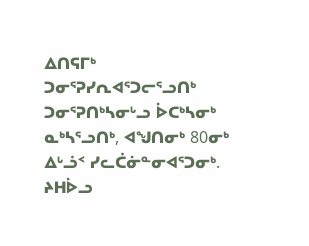ᐃᑎᕋᒥᒃ ᑐᓂᕐᕈᓯᕆᐊᕐᑐᓕᕐᓗᑎᒃ ᑐᓂᕐᕈᑎᒃᓴᓂᒡᓗ ᐆᑕᒃᓴᓂᒃ ᓇᒃᓴᕐᓗᑎᒃ, ᐊᖑᑎᓂᒃ 80ᓂᒃ ᐃᒡᓘᑉ ᓯᓚᑖᓃᓐᓂᐊᕐᑐᓂᒃ. ᔨᕼᐆᓗ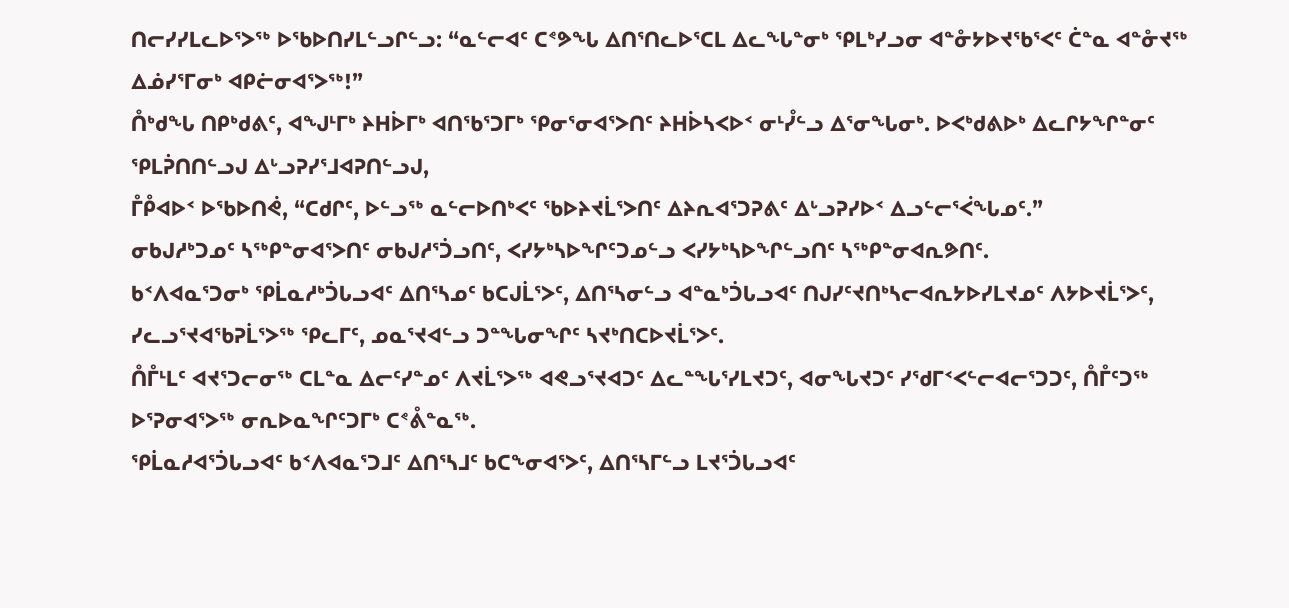ᑎᓕᓯᓯᒪᓚᐅᕐᐳᖅ ᐅᖃᐅᑎᓯᒪᓪᓗᒋᓪᓗ: “ᓇᓪᓕᐊᑦ ᑕᕝᕗᖓ ᐃᑎᕐᑎᓚᐅᕐᑕᒪ ᐃᓚᖓᓐᓂᒃ ᕿᒪᒃᓯᓗᓂ ᐊᓐᓁᔭᐅᔪᖃᕐᐸᑦ ᑖᓐᓇ ᐊᓐᓁᔪᖅ ᐃᓅᓯᕐᒥᓂᒃ ᐊᑭᓖᓂᐊᕐᐳᖅ!”
ᑍᒃᑯᖓ ᑎᑭᒃᑯᕕᑦ, ᐊᖑᒻᒥᒃ ᔨᕼᐆᒥᒃ ᐊᑎᖃᕐᑐᒥᒃ ᕿᓂᕐᓂᐊᕐᐳᑎᑦ ᔨᕼᐆᓴᐸᐅᑉ ᓂᒻᓮᓪᓗ ᐃᕐᓂᖓᓂᒃ. ᐅᐸᒃᑯᕕᐅᒃ ᐃᓚᒋᔭᖏᓐᓂᑦ ᕿᒪᕉᑎᑎᓪᓗᒍ ᐃᒡᓗᕈᓯᕐᒧᐊᕈᑎᓪᓗᒍ,
ᒤᑬᐊᐅᑉ ᐅᖃᐅᑎᕚ, “ᑕᑯᒋᑦ, ᐅᓪᓗᖅ ᓇᓪᓕᐅᑎᒃᐸᑦ ᖃᐅᔨᔪᒫᕐᐳᑎᑦ ᐃᔨᕆᐊᕐᑐᕈᕕᑦ ᐃᒡᓗᕈᓯᐅᑉ ᐃᓗᓪᓕᕐᐹᖓᓄᑦ.”
ᓂᑲᒍᓱᒃᑐᓄᑦ ᓴᖅᑭᓐᓂᐊᕐᐳᑎᑦ ᓂᑲᒍᓱᕐᑑᓗᑎᑦ, ᐸᓯᔭᒃᓴᐅᖏᑦᑐᓄᓪᓗ ᐸᓯᔭᒃᓴᐅᖏᓪᓗᑎᑦ ᓴᖅᑭᓐᓂᐊᕆᕗᑎᑦ.
ᑲᑉᐱᐊᓇᕐᑐᓂᒃ ᕿᒫᓇᓱᒃᑑᒐᓗᐊᑦ ᐃᑎᕐᓴᓄᑦ ᑲᑕᒍᒫᕐᐳᑦ, ᐃᑎᕐᓴᓂᓪᓗ ᐊᓐᓇᒃᑑᒐᓗᐊᑦ ᑎᒍᓯᑦᔪᑎᒃᓴᓕᐊᕆᔭᐅᓯᒪᔪᓄᑦ ᐱᔭᐅᔪᒫᕐᐳᑦ, ᓯᓚᓗᕐᔪᐊᖃᕈᒫᕐᐳᖅ ᕿᓚᒥᑦ, ᓄᓇᕐᔪᐊᓪᓗ ᑐᓐᖓᓂᖏᑦ ᓴᔪᒃᑎᑕᐅᔪᒫᕐᐳᑦ.
ᑍᒤᒻᒪᑦ ᐊᔪᕐᑐᓕᓂᖅ ᑕᒪᓐᓇ ᐃᓕᑦᓯᓐᓄᑦ ᐱᔪᒫᕐᐳᖅ ᐊᕙᓗᕐᔪᐊᑐᑦ ᐃᓚᓐᖓᕐᓯᒪᔪᑐᑦ, ᐊᓂᖓᔪᑐᑦ ᓯᖁᒥᑉᐸᓪᓕᐊᓕᕐᑐᑐᑦ, ᑍᒤᑦᑐᖅ ᐅᕐᕈᓂᐊᕐᐳᖅ ᓂᕆᐅᓇᖏᑦᑐᒥᒃ ᑕᕝᕔᓐᓇᖅ.
ᕿᒫᓇᓱᐊᕐᑑᒐᓗᐊᑦ ᑲᑉᐱᐊᓇᕐᑐᒧᑦ ᐃᑎᕐᓴᒧᑦ ᑲᑕᖕᓂᐊᕐᐳᑦ, ᐃᑎᕐᓴᒥᓪᓗ ᒪᔪᕐᑑᒐᓗᐊᑦ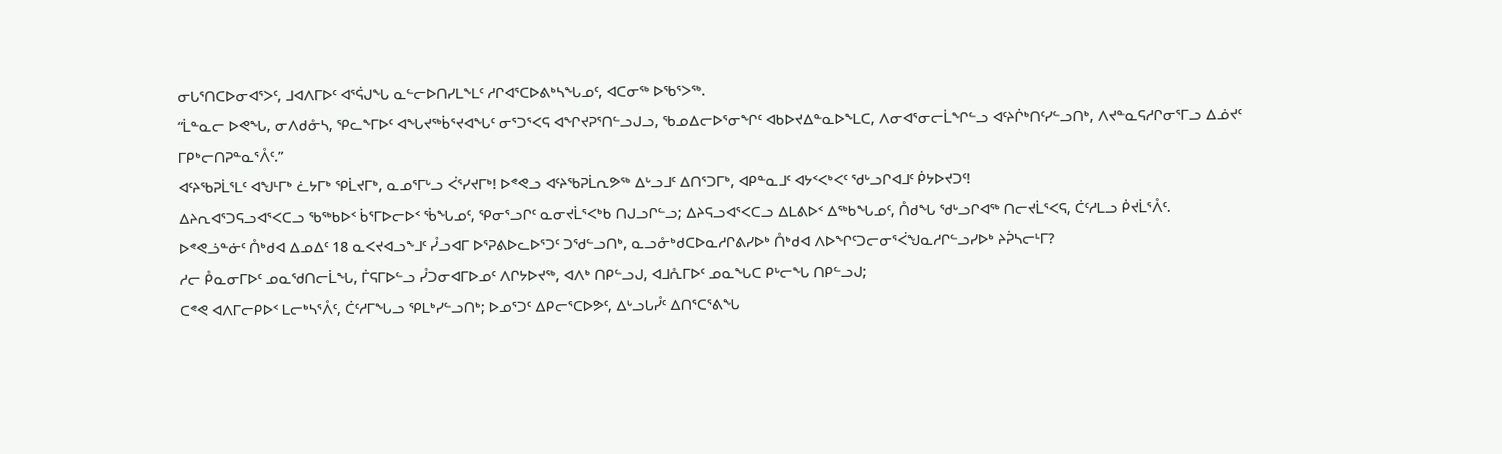ᓂᒐᕐᑎᑕᐅᓂᐊᕐᐳᑦ, ᒧᐊᐱᒥᐅᑦ ᐊᕐᕌᒍᖓ ᓇᓪᓕᐅᑎᓯᒪᖕᒪᑦ ᓱᒋᐊᕐᑕᐅᕕᒃᓴᖓᓄᑦ, ᐊᑕᓂᖅ ᐅᖃᕐᐳᖅ.
“ᒫᓐᓇᓕ ᐅᕙᖓ, ᓂᐱᑯᓁᓴ, ᕿᓚᖕᒥᐅᑦ ᐊᖓᔪᖅᑳᕐᔪᐊᖓᑦ ᓂᕐᑐᕐᐸᕋ ᐊᖏᔪᕈᕐᑎᓪᓗᒍᓗ, ᖃᓄᐃᓕᐅᕐᓂᖏᑦ ᐊᑲᐅᔪᐃᓐᓇᐅᖕᒪᑕ, ᐱᓂᐊᕐᓂᓕᒫᖏᓪᓗ ᐊᑦᔨᒌᒃᑎᑦᓯᓪᓗᑎᒃ, ᐱᔪᓐᓇᕋᓱᒋᓂᕐᒥᓗ ᐃᓅᔪᑦ ᒥᑭᒃᓕᑎᕈᓐᓇᕐᐰᑦ.”
ᐊᑦᔨᖃᕈᒫᕐᒪᑦ ᐊᖑᒻᒥᒃ ᓛᔭᒥᒃ ᕿᒫᔪᒥᒃ, ᓇᓄᕐᒥᒡᓗ ᐹᕐᓯᔪᒥᒃ! ᐅᕝᕙᓗ ᐊᑦᔨᖃᕈᒫᕆᕗᖅ ᐃᒡᓗᒧᑦ ᐃᑎᕐᑐᒥᒃ, ᐊᑭᓐᓇᒧᑦ ᐊᔭᑉᐸᒃᐸᑦ ᖁᒡᓗᒋᐊᒧᑦ ᑮᔭᐅᔪᑐᑦ!
ᐃᔨᕆᐊᕐᑐᕋᓗᐊᕐᐸᑕᓗ ᖃᖅᑲᐅᑉ ᑳᕐᒥᐅᓕᐅᑉ ᖄᖓᓄᑦ, ᕿᓂᕐᓗᒋᑦ ᓇᓂᔪᒫᕐᐸᒃᑲ ᑎᒍᓗᒋᓪᓗ; ᐃᔨᕋᓗᐊᕐᐸᑕᓗ ᐃᒪᕕᐅᑉ ᐃᖅᑲᖓᓄᑦ, ᑍᑯᖓ ᖁᒡᓗᒋᐊᖅ ᑎᓕᔪᒫᕐᐸᕋ, ᑖᑦᓱᒪᓗ ᑮᔪᒫᕐᐰᑦ.
ᐅᕝᕙᓘᓐᓃᑦ ᑍᒃᑯᐊ ᐃᓄᐃᑦ 18 ᓇᐸᔪᐊᓗᖕᒧᑦ ᓮᓗᐊᒥ ᐅᕐᕈᕕᐅᓚᐅᕐᑐᑦ ᑐᖁᓪᓗᑎᒃ, ᓇᓗᓁᒃᑯᑕᐅᓇᓱᒋᕕᓯᐅᒃ ᑍᒃᑯᐊ ᐱᐅᖏᑦᑐᓕᓂᕐᐹᖑᓇᓱᒋᓪᓗᓯᐅᒃ ᔨᕉᓴᓕᒻᒥ?
ᓱᓕ ᑬᓇᓂᒥᐅᑦ ᓄᓇᖁᑎᓕᒫᖓ, ᒦᕋᒥᐅᓪᓗ ᓮᑐᓂᐊᒥᐅᓄᑦ ᐱᒋᔭᐅᔪᖅ, ᐊᐱᒃ ᑎᑭᓪᓗᒍ, ᐊᒧᕅᒥᐅᑦ ᓄᓇᖓᑕ ᑭᒡᓕᖓ ᑎᑭᓪᓗᒍ;
ᑕᕝᕙ ᐊᐱᒥᓕᑭᐅᑉ ᒪᓕᒃᓴᕐᐰᑦ, ᑖᑦᓱᒥᖓᓗ ᕿᒪᒃᓯᓪᓗᑎᒃ; ᐅᓄᕐᑐᑦ ᐃᑭᓕᕐᑕᐅᕗᑦ, ᐃᒡᓗᒐᓮᑦ ᐃᑎᕐᑕᕐᕕᖓ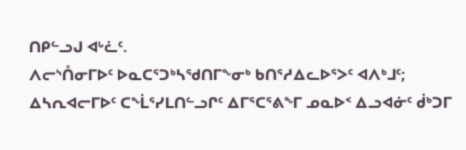ᑎᑭᓪᓗᒍ ᐊᒡᓛᑦ.
ᐱᓕᔅᑍᓂᒥᐅᑦ ᐅᓇᑕᕐᑐᒃᓴᖁᑎᒥᖕᓂᒃ ᑲᑎᕐᓱᐃᓚᐅᕐᐳᑦ ᐊᐱᒃᒧᑦ; ᐃᓴᕆᐊᓕᒥᐅᑦ ᑕᖕᒫᕐᓯᒪᑎᓪᓗᒋᑦ ᐃᒥᕐᑕᕐᕕᖕᒥ ᓄᓇᐅᑉ ᐃᓗᐊᓃᑦ ᑰᒃᑐᒥ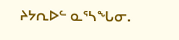ᔨᔭᕆᐅᓪ ᓇᕐᓴᖓᓂ.